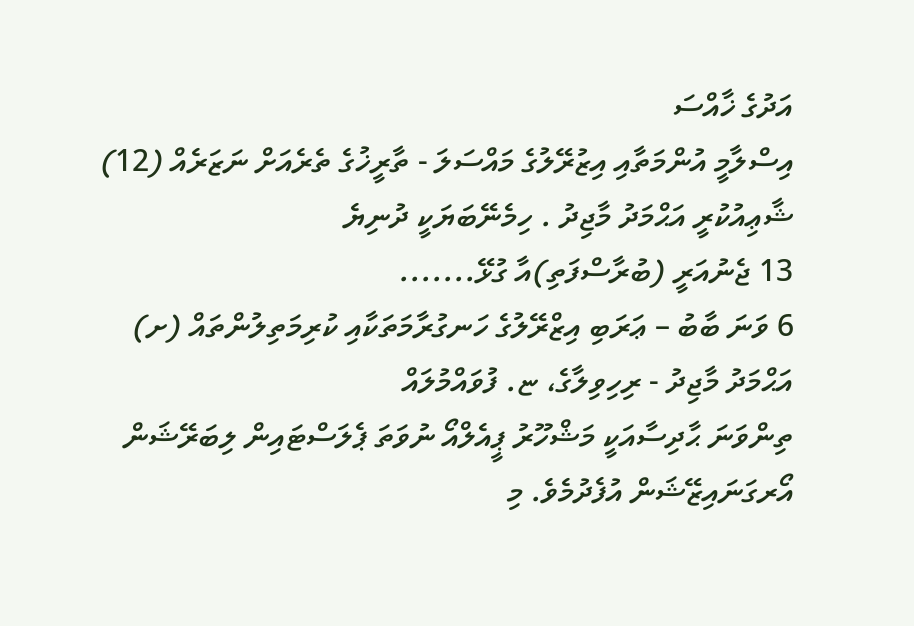އަދުގެ ޚާއްސަ
އިސްލާމީ އުންމަތާއި އިޒުރޭލުގެ މައްސަލަ - ތާރީޚުގެ ތެރެއަށް ނަޒަރެއް (12)
ޝާޢިއުކުރީ އަޙްމަދު މާޖިދު . ހިމެނޭބަޔަކީ ދުނިޔެ
13 ޖެނުއަރީ (ބުރާސްފަތި)އާ ގުޅޭ.......
6 ވަނަ ބާބު – ޢަރަބި އިޒްރޭލުގެ ހަނގުރާމަތަކާއި ކުރިމަތިލުންތައް (ށ)
އަޙްމަދު މާޖިދު - ރިހިވިލާގެ، ޏ. ފުވައްމުލައް
ތިންވަނަ ޙާދިސާއަކީ މަޝްހޫރު ޕީއެލްއޯ ނުވަތަ ޕެލަސްޓައިން ލިބަރޭޝަން އޯރގަނައިޒޭޝަން އުފެދުމެވެ. މި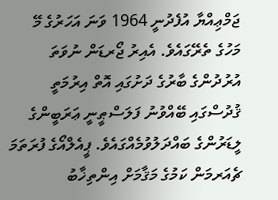ޖަމްޢިއްޔާ އުފެދުނީ 1964 ވަނަ އަހަރުގެ މޭ މަހުގެ ތެރޭގައެވެ. އެއިރު ޖޯރޑަން ނުވަތަ އުރުދުންގެ ބާރުގެ ދަށުގައި އޮތް އިރުމަތީ ޤުދުސްގައި ބޭއްވުނު ފަލަސްޠީނީ ޢަރަބީންގެ ލީޑަރުންގެ ބައްދަލުވުމެއްގައެވެ. ޕީއެލްއޯގެ ފުރަތަމަ ޗެއަރމަން ކަމުގެ މަޤާމަށް އިންތިޚާބު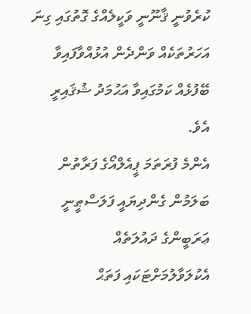ކުރެވުނީ ޤާނޫނީ ވަކީލެއްގެ ގޮތުގައި ގިނަ އަހަރުތަކެއް ވަންދެން އުޅުއްވާފައިވާ ބޭފުޅެއް ކަމުގައިވާ އަޙުމަދު ޝުޤައިރީ އެވެ.
އެންމެ ފުރަތަމަ ޕީއެލްއޯގެ ފަރާތުން ބަލަމުން ގެންދިޔައީ ފަލަސްޠީނީ ޢަރަބީންގެ ދައުލަތެއް އެކުލަވާލުމަށްޓަކައި ފަތަޙް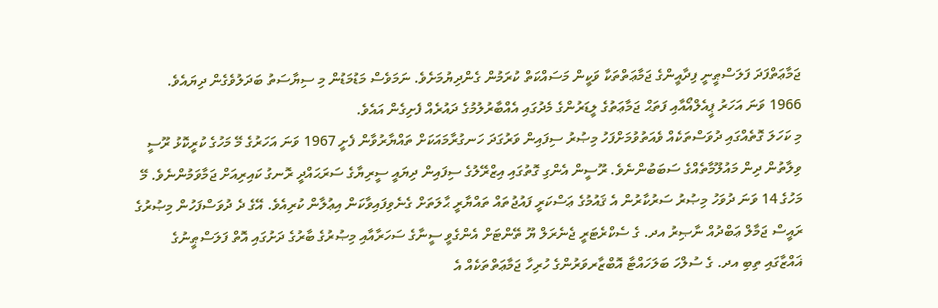ޖަމާޢަތްފަދަ ފަލަސްޠީނީ ފިދާއީންގެ ޖަމާޢަތްތަކާ ވަކީން މަސައްކަތް ކުރަމުން ގެންދިޔުމަށެވެ. ނަމަވެސް މަޑުމަޑުން މި ސިޔާސަތު ބަދަލުވެގެން ދިޔައެވެ. 1966 ވަނަ އަހަރު ޕީއެލްއޯއާއި ފަތަޙް ޖަމާޢަތުގެ ލީޑަރުންގެ މެދުގައި އެއްބާރުލުމުގެ ދައުރެއް ފެށިގެން އައެވެ.
މި ކަހަލަ ގޮތެއްގައި ދުވަސްތަކެއް ވެއަތުވުމަށްފަހު މިޞުރު ސިފައިން ވަރުގަދަ ހަނގުރާމައަކަށް ތައްޔާރުވާން ފެށީ 1967 ވަނަ އަހަރުގެ މޭ މަހުގެ ކުރީކޮޅު ރޫސީ ވިލާތުން ދިން މައުލޫމާތެއްގެ ސަބަބުންނެވެ. ރޫސީން އެންގި ގޮތުގައި އިޒްރޭލުގެ ސިފައިން ދިޔައީ ސީރިޔާގެ ސަރަޙައްދީ ރޮނގު ކައިރިއަށް ޖަމާވަމުންނެވެ. މޭ މަހުގެ 14 ވަނަ ދުވަހު މިޞުރު ސަރުކާރުން އެ ޤައުމުގެ ޢަސްކަރީ ފައުޖުތައް ތައްޔާރީ ޙާލަތަށް ގެނެވިފައިވާކަން އިޢުލާން ކުރިއެވެ. އޭގެ ދެ ދުވަސްފަހުން މިޞުރުގެ ރައީސް ޖަމާލް ޢަބްދުއް ނާޞިރު އދ. ގެ ސެކްރެޓަރީ ޖެނެރަލް ޔޫ ތޭންޓަށް އެންގެވީ ސީނާގެ ސަހަރާއާއި މިޞުރުގެ ބާރުގެ ދަށުގައި އޮތް ފަލަސްޠީނުގެ ޣައްޒާގައި ތިބި އދ. ގެ ސުލްހަ ބަލަހައްޓާ އޮބްޒާރވަރުންގެ ހުރިހާ ޖަމާޢަތްތަކެއް އެ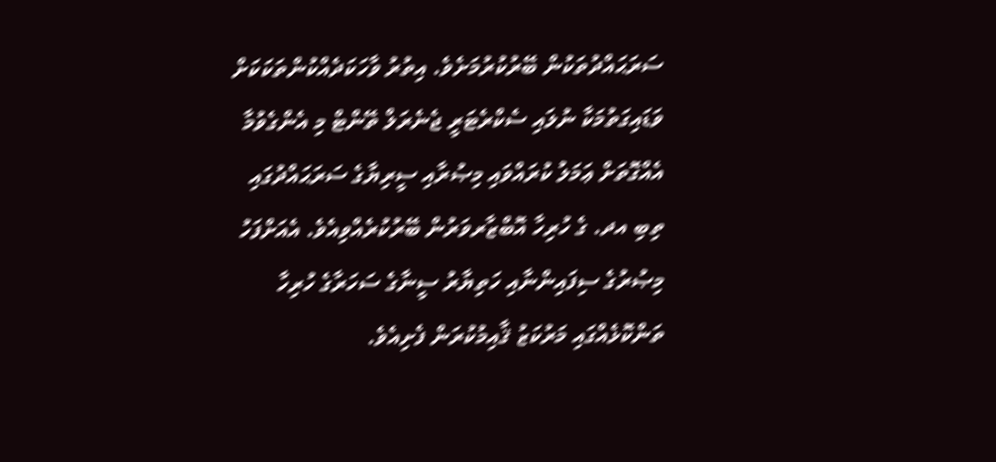ސަރަޙައްދުތަކުން ބޭރުކުރުމަށެވެ. އިތުރު ވާހަކަދެއްކުންތަކަކަށް ވަޑައިގަތުމަކާ ނުލައި ސެކްރެޓަރީ ޖެނެރަލް ތޭންޓް މި އެންގެވުމާ އެއްގޮތަށް ޢަމަލު ކުރައްވައި މިޞުރާއި ސީރިޔާގެ ސަރަޙައްދުގައި ތިބި އދ. ގެ ހުރިހާ އޮބްޒާރވަރުން ބޭރުކުރެއްވިއެވެ. އެއަށްފަހު މިޞުރުގެ ސިފައިންނާއި ހަތިޔާރު ސީނާގެ ސަހަރާގެ ހުރިހާ ތަންކޮޅެއްގައި މަރުކަޒު ޤާއިމުކުރަން ފެށިއެވެ.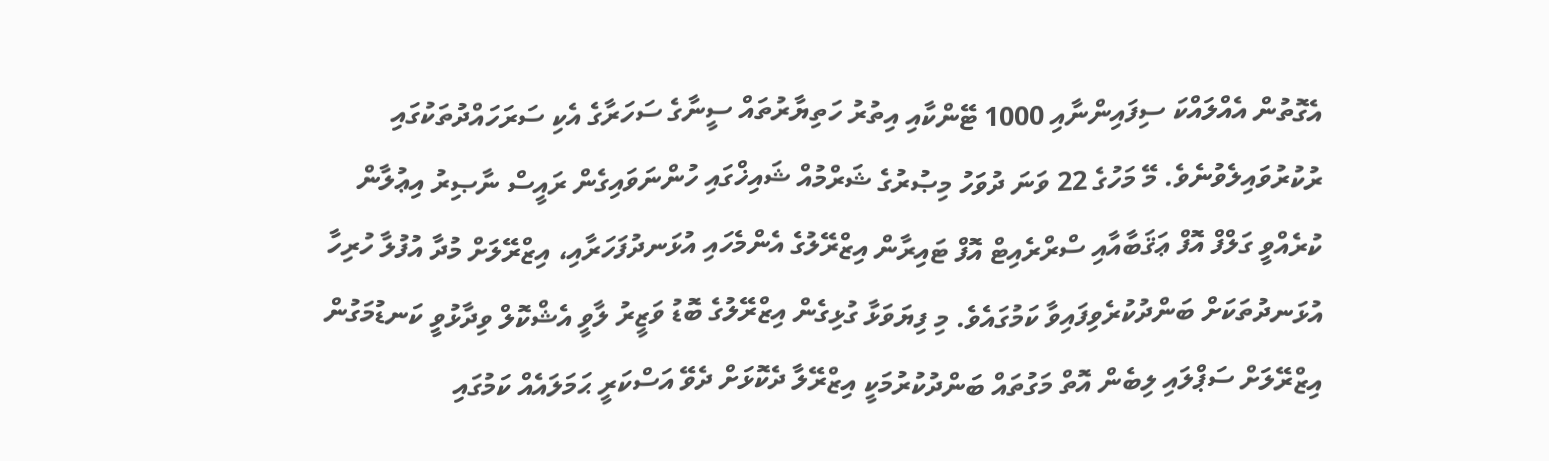އެގޮތުން އެއްލައްކަ ސިފައިންނާއި 1000 ޓޭންކާއި އިތުރު ހަތިޔާރުތައް ސީނާގެ ސަހަރާގެ އެކި ސަރަހައްދުތަކުގައި ރުކުރުވައިލެވުނެވެ. މޭ މަހުގެ 22 ވަނަ ދުވަހު މިޞުރުގެ ޝަރްމުއް ޝައިޚްގައި ހުންނަވައިގެން ރައީސް ނާޞިރު އިޢުލާން ކުރެއްވީ ގަލްފް އޮފް ޢަޤަބާއާއި ސްރްރެއިޓް އޮފް ޓައިރާން އިޒްރޭލުގެ އެންމެހައި އުޅަނދުފަހަރާއި، އިޒްރޭލަށް މުދާ އުފުލާ ހުރިހާ އުޅަނދުތަކަށް ބަންދުކުރެވިފައިވާ ކަމުގައެވެ. މި ފިޔަވަޅާ ގުޅިގެން އިޒްރޭލުގެ ބޮޑު ވަޒީރު ލާވީ އެޝްކޮލް ވިދާޅުވީ ކަނޑުމަގުން އިޒްރޭލަށް ސަޕްލައި ލިބެން އޮތް މަގުތައް ބަންދުކުރުމަކީ އިޒްރޭލާ ދެކޮޅަށް ދެވޭ އަސްކަރީ ޙަމަލައެއް ކަމުގައި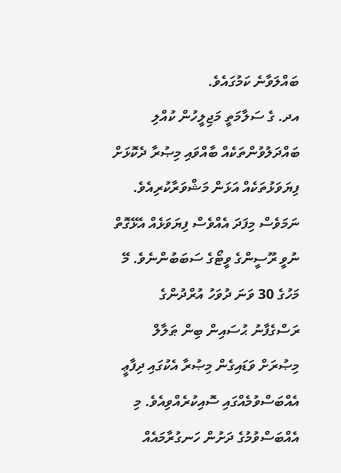ބައްލަވާނެ ކަމުގައެވެ.
އދ. ގެ ސަލާމަތީ މަޖިލީހުން ކުއްލި ބައްދަލުވުންތަކެއް ބާއްވައި މިޞުރާ ދެކޮޅަށް ފިޔަވަޅުތަކެއް އަޅަން މަޝްވަރާކުރިއެވެ. ނަމަވެސް މިފަދަ އެއްވެސް ފިޔަވަޅެއް އެޅޭގޮތް ނުވީ ރޫސީންގެ ވީޓޯގެ ސަބަބުންނެވެ. މޭ މަހުގެ 30 ވަނަ ދުވަހު އުރްދުންގެ ރަސްގެފާނު ޙުސައިން ބިން ޠަލާލް މިޞުރަށް ވަޑައިގެން މިޞުރާ އެކުގައި ދިފާޢީ އެއްބަސްވުމެއްގައި ސޮއިކުރެއްވިއެވެ. މި އެއްބަސްވުމުގެ ދަށުން ހަނގުރާމައެއް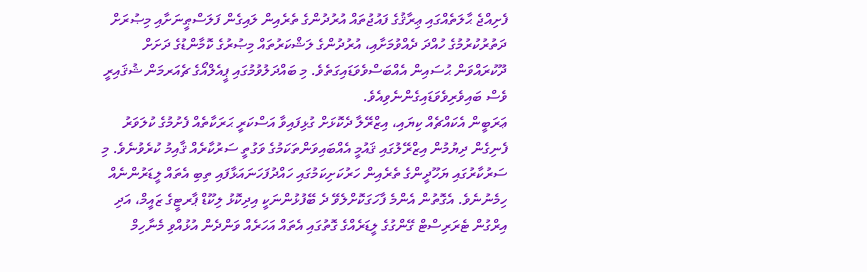ފެށިއްޖެ ޙާލަތެއްގައި ޢިރާޤުގެ ފައުޖުތައް އުރުދުންގެ ތެރެއިން ލައިގެން ފަލަސްޠީނަށާއި މިޞުރަށް ދަތުރުކުރުމުގެ ހުއްދަ ދެއްވުމަށާއި، އުރުދުންގެ ލަޝްކަރުތައް މިޞުރުގެ ކޮމާންޑުގެ ދަށަށް ދޫކުރައްވަން ޙުސައިން އެއްބަސްވެވަޑައިގަތެވެ. މި ބައްދަލުވުމުގައި ޕީއެލްއޯގެ ޗެއަރމަން ޝުޤައިރީ ވެސް ބައިވެރިވެވަޑައިގެންނެވިއެވެ.
ޢަރަބީން އެކައްޗެއް ކިޔައި، އިޒްރޭލާ ދެކޮޅަށް ގުޅިފައިވާ އަސްކަރީ ޙަރަކާތެއް ފެށުމުގެ ކުލަވަރު ފެނިގެން ދިޔުމުން އިޒްރޭލުގައި ޤައުމީ އެއްބައިވަންތަކަމުގެ ވަގުތީ ސަރުކާރެއް ޤާއިމު ކުރެވުނެވެ. މި ސަރުކާރުގައި ޔަހޫދީންގެ ތެރެއިން ހަރުކަށިކަމުގައި ހައްދުފަހަނައަޅާފައި ތިބި އެތައް ލީޑަރުންނެއް ހިމެނުނެވެ. އެގޮތުން އެންމެ ފާހަގަކޮށްލެވޭ ދެ ބޭފުޅުންނަކީ އިދިކޮޅު ލިކޫޑް ޕާރޓީގެ ޒައީމް، އަދި އިރްގުން ޓެރަރިސްޓް ގޭންގުގެ ލީޑަރެއްގެ ގޮތުގައި އެތައް އަހަރެއް ވަންދެން އުޅުއްވި މެނާހިމް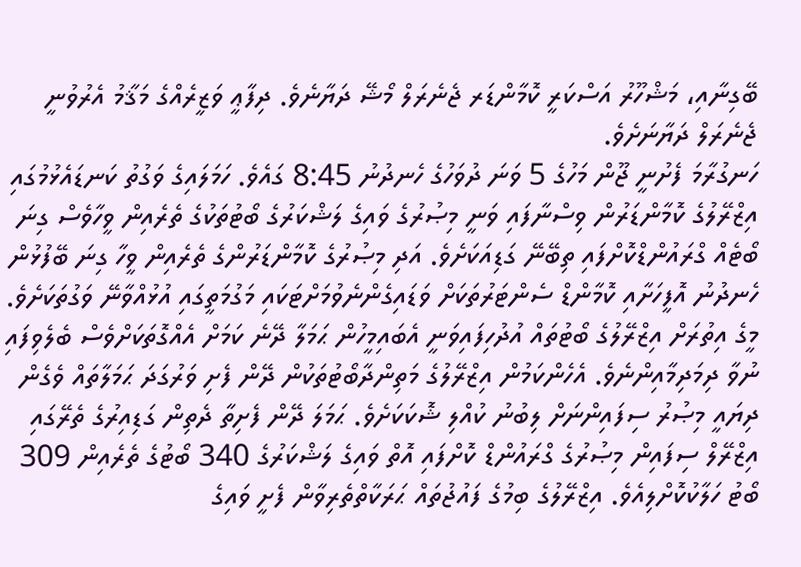ބޭގިނާއި، މަޝްހޫރު އަސްކަރީ ކޮމާންޑަރ ޖެނެރަލް މޯޝޭ ދަޔާނެވެ. ދިފާޢީ ވަޒީރެއްގެ މަޤާމު އެރުވުނީ ޖެނެރަލް ދަޔާނަށެވެ.
ހަނގުރާމަ ފެށުނީ ޖޫން މަހުގެ 5 ވަނަ ދުވަހުގެ ހެނދުނު 8:45 ގައެވެ. ހަމަލައިގެ ވަގުތު ކަނޑައެޅުމުގައި އިޒްރޭލުގެ ކޮމާންޑަރުން ވިސްނާފައި ވަނީ މިޞުރުގެ ވައިގެ ލަޝްކަރުގެ ބޯޓުތަކުގެ ތެރެއިން ވީހާވެސް ގިނަ ބޯޓެއް ގްރައުންޑްކޮށްފައި ތިބޭނޭ ގަޑިއަކަށެވެ. އަދި މިޞުރުގެ ކޮމާންޑަރުންގެ ތެރެއިން ވީހާ ގިނަ ބޭފުޅުން ހެނދުނު އޮފީހަށާއި ކޮމާންޑް ސެންޓަރުތަކަށް ވަޑައިގެންނެވުމަށްޓަކައި މަގުމަތީގައި އުޅުއްވާނޭ ވަގުތަކަށެވެ. މީގެ އިތުރަށް އިޒްރޭލުގެ ބޯޓުތައް އުދުހިފައިވަނީ އެބައިމީހުން ޙަމަލާ ދޭނެ ކަމަށް އެއްގޮތަކަށްވެސް ބެލެވިފައި ނުވާ ދިމަދިމާއިންނެވެ. އެހެންކަމުން އިޒްރޭލުގެ މަތިންދާބޯޓުތަކުން ދޭން ފެށި ވަރުގަދަ ޙަމަލާތައް ވެގެން ދިޔައީ މިޞުރު ސިފައިންނަށް ލިބުނު ކުއްލި ޝޮކަކަށެވެ. ޙަމަލަ ދޭން ފެށިތާ ދެތިން ގަޑިއިރުގެ ތެރޭގައި އިޒްރޭލް ސިފައިން މިޞުރުގެ ގްރައުންޑް ކޮށްފައި އޮތް ވައިގެ ލަޝްކަރުގެ 340 ބޯޓުގެ ތެރެއިން 309 ބޯޓު ހަލާކުކޮށްލިއެވެ. އިޒްރޭލުގެ ބިމުގެ ފައުޖުތައް ޙަރަކާތްތެރިވާން ފެށީ ވައިގެ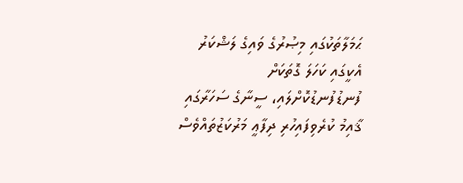ޙަމަލާތަކުގައި މިޞުރުގެ ވައިގެ ލަޝްކަރު އެކީގައި ކަހަލަ ގޮތަކަށް ފުނޑުފުނޑުކޮށްލައި، ސީނާގެ ސަހަރާގައި ޤާއިމު ކުރެވިފައިހުރި ދިފާޢީ މަރުކަޒުތައްވެސް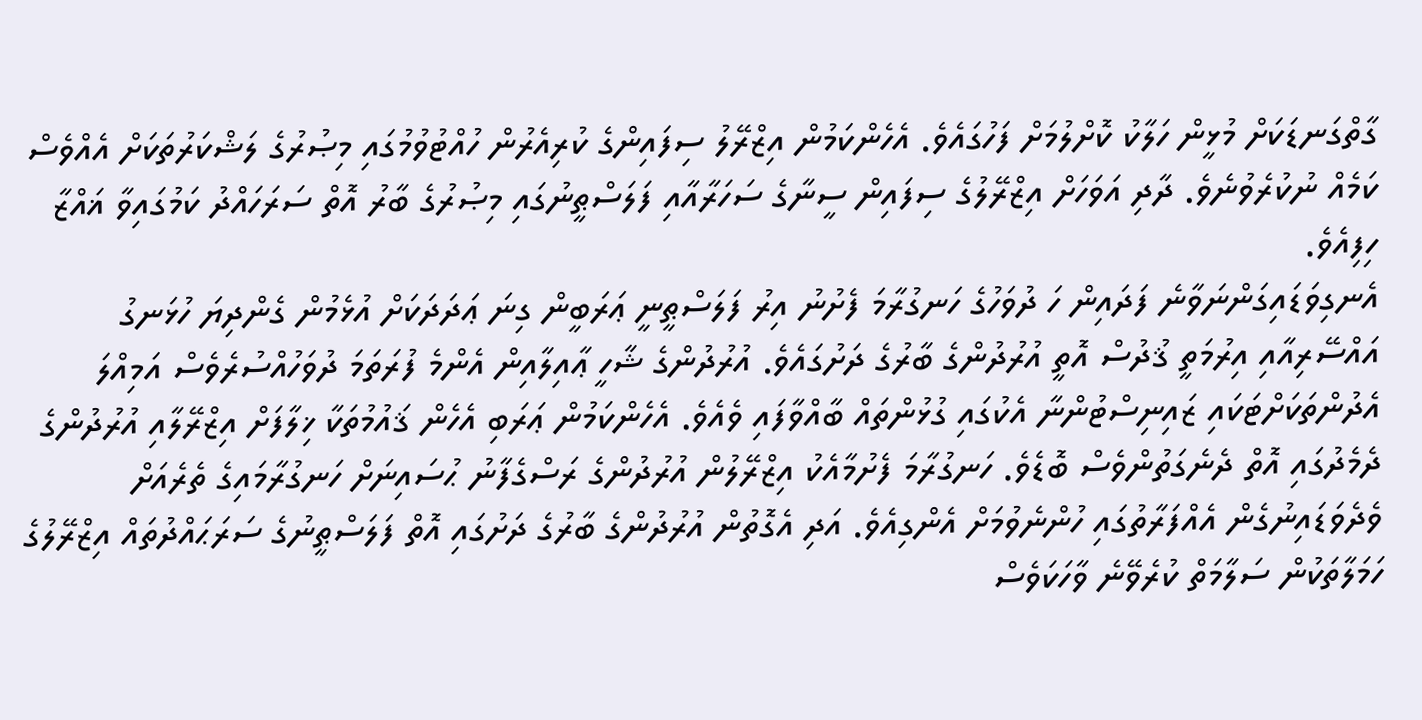ގާތްގަނޑަކަށް މުޅީން ހަލާކު ކޮށްލުމަށް ފަހުގައެވެ. އެހެންކަމުން އިޒްރޭލު ސިފައިންގެ ކުރިއެރުން ހުއްޓުވުމުގައި މިޞުރުގެ ލަޝްކަރުތަކަށް އެއްވެސް ކަމެއް ނުކުރެވުނެވެ. ދާދި އަވަހަށް އިޒްރޭލުގެ ސިފައިން ސީނާގެ ސަހަރާއާއި ފަލަސްޠީނުގައި މިޞުރުގެ ބާރު އޮތް ސަރަހައްދު ކަމުގައިވާ ޣައްޒާ  ހިފިއެވެ.
އެނގިވަޑައިގަންނަވާނެ ފަދައިން ހަ ދުވަހުގެ ހަނގުރާމަ ފެށުނު އިރު ފަލަސްޠީނީ ޢަރަބީން ގިނަ ޢަދަދަކަށް އުޅެމުން ގެންދިޔަ ހުޅަނގު އައްސޭރިއާއި އިރުމަތީ ޤުދުސް އޮތީ އުރުދުންގެ ބާރުގެ ދަށުގައެވެ. އުރުދުންގެ ޝާހީ ޢާއިލާއިން އެންމެ ފުރަތަމަ ދުވަހުއްސުރެވެސް އަމިއްލަ އެދުންތަކަށްޓަކައި ޒައިނިސްޓުންނާ އެކުގައި ގުޅުންތައް ބާއްވާފައި ވެއެވެ. އެހެންކަމުން ޢަރަބި އެހެން ޤައުމުތަކާ ޚިލާފަށް އިޒްރޭލާއި އުރުދުންގެ ދެމެދުގައި އޮތް ދެނެގަތުންވެސް ބޮޑެވެ. ހަނގުރާމަ ފެށުމާއެކު އިޒްރޭލުން އުރުދުންގެ ރަސްގެފާނު ޙުސައިނަށް ހަނގުރާމައިގެ ތެރެއަށް ވެދެވަޑައިނުގެން އެއްފަރާތުގައި ހުންނެވުމަށް އެންގިއެވެ. އަދި އެގޮތުން އުރުދުންގެ ބާރުގެ ދަށުގައި އޮތް ފަލަސްޠީނުގެ ސަރަޙައްދުތައް އިޒްރޭލުގެ ހަމަލާތަކުން ސަލާމަތް ކުރެވޭނެ ވާހަކަވެސް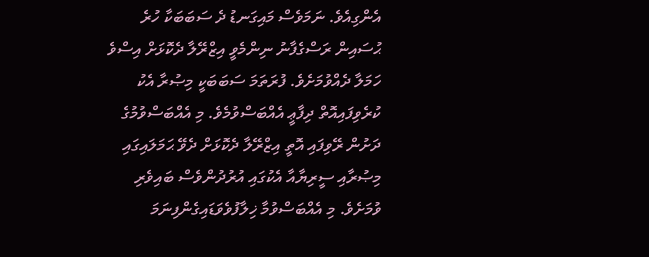އެންގިއެވެ. ނަމަވެސް މައިގަނޑު ދެ ސަބަބަކާ ހުރެ ޙުސައިން ރަސްގެފާނު ނިންމެވީ އިޒްރޭލާ ދެކޮޅަށް އިސްވެ ހަމަލާ ދެއްވުމަށެވެ. ފުރަތަމަ ސަބަބަކީ މިޞުރާ އެކު ކުރެވިފައިއޮތް ދިފާޢީ އެއްބަސްވުމެވެ. މި އެއްބަސްވުމުގެ ދަށުން ރޭވިފައި އޮތީ އިޒްރޭލާ ދެކޮޅަށް ދެވޭ ޙަމަލައިގައި މިޞުރާއި ސީރިޔާއާ އެކުގައި އުރުދުންވެސް ބައިވެރި ވުމަށެވެ. މި އެއްބަސްވުމާ ޚިލާފުވެވަޑައިގެންފިނަމަ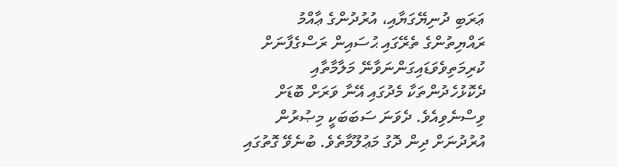ޢަރަބި ދުނިޔޭގަޔާއި، އުރުދުންގެ ޢާއްމު ރައްޔިތުންގެ ތެރޭގައި ޙުސައިން ރަސްގެފާނަށް ކުރިމަތިވެވަޑައިގަންނަވާނޭ މަލާމާތާއި ދެކޮޅުހެދުންތަކާ މެދުގައި އޭނާ ވަރަށް ބޮޑަށް ވިސްނެވިއެވެ. ދެވަނަ ސަބަބަކީ މިޞުރުން އުރުދުނަށް ދިން ދޮގު މަޢުލޫމާތެވެ. ބުނެވޭ ގޮތުގައި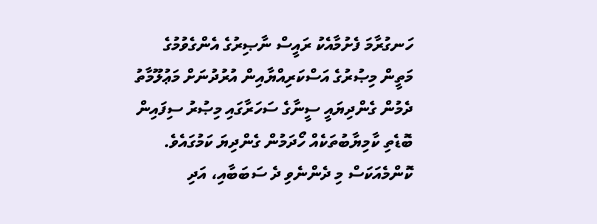ހަނގުރާމަ ފެށުމާއެކު ރައީސް ނާޞިރުގެ އެންގެވުމުގެ މަތީން މިޞުރުގެ އަސްކަރިއްޔާއިން އުރުދުނަށް މަޢުލޫމާތު ދެމުން ގެންދިޔައީ ސީނާގެ ސަހަރާގައި މިޞުރު ސިފައިން ބޮޑެތި ކާމިޔާބުތަކެއް ހޯދަމުން ގެންދިޔަ ކަމުގައެވެ.
ކޮންމެއަކަސް މި ދެންނެވި ދެ ސަބަބާއި، އަދި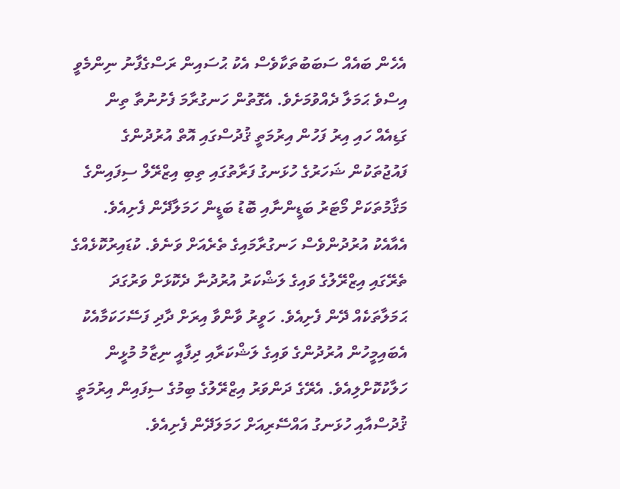އެހެން ބައެއް ސަބަބުތަކާވެސް އެކު ޙުސައިން ރަސްގެފާނު ނިންމެވީ އިސްވެ ޙަމަލާ ދެއްވުމަށެވެ. އެގޮތުން ހަނގުރާމަ ފެށުނުތާ ތިން ގަޑިއެއް ހައި އިރު ފަހުން އިރުމަތީ ޤުދުސްގައި އޮތް އުރުދުންގެ ފައުޖުތަކުން ޝަހަރުގެ ހުޅަނގު ފަރާތުގައި ތިބި އިޒްރޭލް ސިފައިންގެ މަޤާމުތަކަށް މޯޓަރު ބަޑީންނާއި ބޮޑު ބަޑީން ހަމަލާދޭން ފެށިއެވެ. އެއާއެކު އުރުދުންވެސް ހަނގުރާމައިގެ ތެރެއަށް ވަނެވެ. ކުޑައިރުކޮޅެއްގެ ތެރޭގައި އިޒްރޭލުގެ ވައިގެ ލަޝްކަރު އުރުދުނާ ދެކޮޅަށް ވަރުގަދަ ޙަމަލާތަކެއް ދޭން ފެށިއެވެ. ހަވީރު ވާންވާ އިރަށް ދާދި ފަސޭހަކަމާއެކު އެބައިމީހުން އުރުދުންގެ ވައިގެ ލަޝްކަރާއި ދިފާއީ ނިޒާމު މުޅީން ހަލާކުކޮށްލިއެވެ. އެރޭގެ ދަންވަރު އިޒްރޭލުގެ ބިމުގެ ސިފައިން އިރުމަތީ ޤުދުސްއާއި ހުޅަނގު އައްސޭރިއަށް ހަމަލަދޭން ފެށިއެވެ.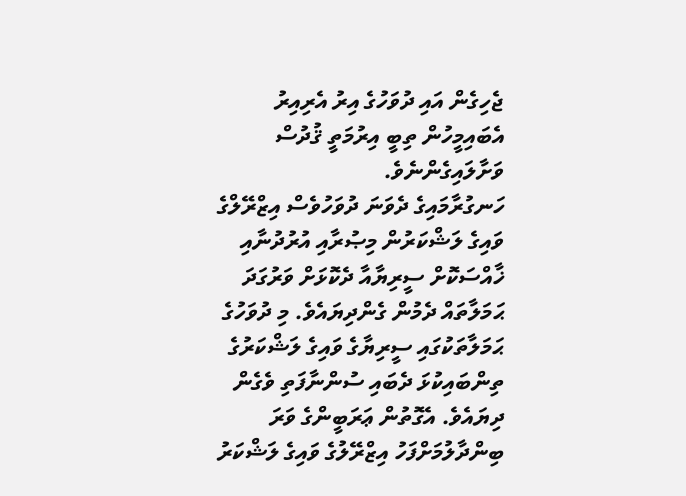ޖެހިގެން އައި ދުވަހުގެ އިރު އެރިއިރު އެބައިމީހުން ތިބީ އިރުމަތީ ޤުދުސް ވަށާލައިގެންނެވެ.
ހަނގުރާމައިގެ ދެވަނަ ދުވަހުވެސް އިޒްރޭލްގެ ވައިގެ ލަޝްކަރުން މިޞުރާއި އުރުދުނާއި ޚާއްސަކޮށް ސީރިޔާއާ ދެކޮޅަށް ވަރުގަދަ ޙަމަލާތައް ދެމުން ގެންދިޔައެވެ. މި ދުވަހުގެ ޙަމަލާތަކުގައި ސީރިޔާގެ ވައިގެ ލަޝްކަރުގެ ތިންބައިކުޅަ ދެބައި ސުންނާފަތި ވެގެން ދިޔައެވެ. އެގޮތުން ޢަރަބީންގެ ވަރަ ބިންދާލުމަށްފަހު އިޒްރޭލުގެ ވައިގެ ލަޝްކަރު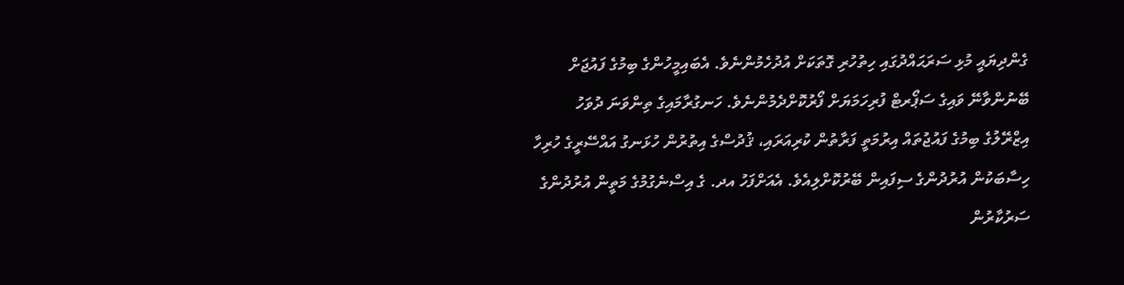ގެންދިޔައީ މުޅި ސަރަޙައްދުގައި ހިތުހުރި ގޮތަކަށް އުދުހެމުންނެވެ. އެބައިމީހުންގެ ބިމުގެ ފައުޖަށް ބޭނުންވާނޭ ވައިގެ ސަޕޯރޓް ފުރިހަމަޔަށް ފޯރުކޮށްދެމުންނެވެ. ހަނގުރާމައިގެ ތިންވަނަ ދުވަހު އިޒްރޭލުގެ ބިމުގެ ފައުޖުތައް އިރުމަތީ ފަރާތުން ކުރިއަރައި، ޤުދުސްގެ އިތުރުން ހުޅަނގު އައްސޭރީގެ ހުރިހާ ހިސާބަކުން އުރުދުންގެ ސިފައިން ބޭރުކޮށްލިއެވެ. އެއަށްފަހު އދ. ގެ އިސްނެގުމުގެ މަތީން އުރުދުންގެ ސަރުކާރުން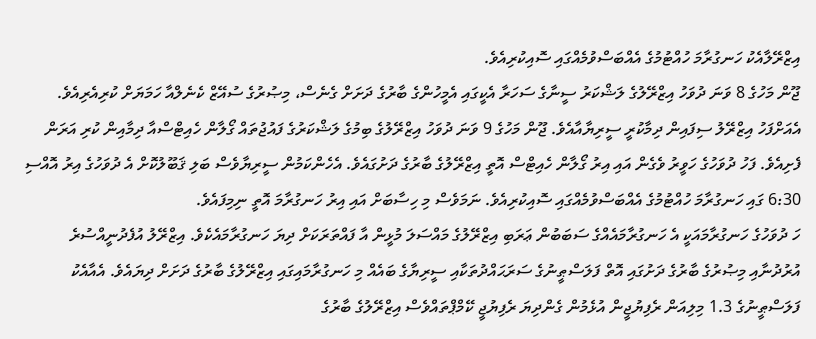އިޒްރޭލާއެކު ހަނގުރާމަ ހުއްޓުމުގެ އެއްބަސްވުމެއްގައި ސޮއިކުރިއެވެ.
ޖޫން މަހުގެ 8 ވަނަ ދުވަހު އިޒްރޭލުގެ ލަޝްކަރު ސީނާގެ ސަހަރާ އެކީގައި އެމީހުންގެ ބާރުގެ ދަށަށް ގެނެސް، މިޞުރުގެ ސުއޭޒް ކެނެލްއާ ހަމަޔަށް ކުރިއެރިއެވެ. އެއަށްފަހު އިޒްރޭލު ސިފައިން ދިމާކުރީ ސީރިޔާއާއެވެ. ޖޫން މަހުގެ 9 ވަނަ ދުވަހު އިޒްރޭލުގެ ބިމުގެ ލަޝްކަރުގެ ފައުޖުތައް ގޯލާން ހެއިޓްސްއާ ދިމާއިން ކުރި އަރަން ފެށިއެވެ. ފަހު ދުވަހުގެ ހަވީރު ވެގެން އައި އިރު ގޯލާން ހެއިޓްސް އޮތީ އިޒްރޭލުގެ ބާރުގެ ދަށުގައެވެ. އެހެންކަމުން ސީރިޔާވެސް ބަލި ޤަބޫލުކޮށް އެ ދުވަހުގެ އިރު އޮއްސި 6:30 ގައި ހަނގުރާމަ ހުއްޓުމުގެ އެއްބަސްވުމެއްގައި ސޮއިކުރިއެވެ. ނަމަވެސް މި ހިސާބަށް އައި އިރު ހަނގުރާމަ އޮތީ ނިމިފައެވެ.
ހަ ދުވަހުގެ ހަނގުރާމައަކީ އެ ހަނގުރާމައެއްގެ ސަބަބުން ޢަރަބި އިޒްރޭލުގެ މައްސަލަ މުޅީން އާ ފައްތަރަކަށް ދިޔަ ހަނގުރާމައެކެވެ. އިޒްރޭލު އުފެދުނީއްސުރެ އުރުދުނާއި މިޞުރުގެ ބާރުގެ ދަށުގައި އޮތް ފަލަސްޠީނުގެ ސަރަޙައްދުތަކާއި ސީރިޔާގެ ބައެއް މި ހަނގުރާމައިގައި އިޒްރޭލުގެ ބާރުގެ ދަށަށް ދިޔައެވެ. އެއާއެކު ފަލަސްޠީނުގެ 1.3 މިލިއަން ރެފިޔުޖީން އުޅެމުން ގެންދިޔަ ރެފިޔުޖީ ކޭމްޕްތައްވެސް އިޒްރޭލުގެ ބާރުގެ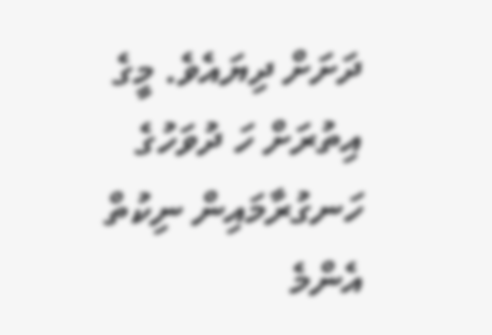ދަށަށް ދިޔައެވެ. މީގެ އިތުރަށް ހަ ދުވަހުގެ ހަނގުރާމައިން ނިކުތް އެންމެ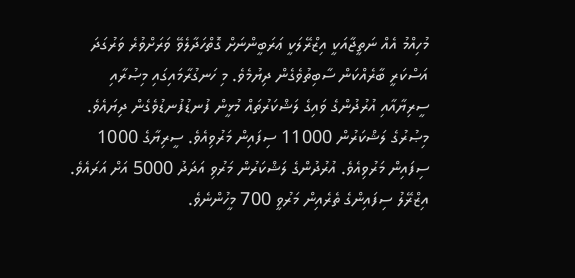މުހިއްމު އެއް ނަތީޖާއަކީ އިޒްރޭލަކީ ޢަރަބީންނަށް ގޮތްހަދާލެވޭ ވަރަށްވުރެ ވަރުގަދަ އަސްކަރީ ބާރެއްކަން ސާބިތުވެގެން ދިޔުމެވެ. މި ހަނގުރާމައިގައި މިޞުރާއި ސީރިޔާއާއި އުރުދުންގެ ވައިގެ ލަޝްކަރުތައް މުޅީން ފުނޑުފުނޑުވެގެން ދިޔައެވެ. މިޞުރުގެ ލަޝްކަރުން 11000 ސިފައިން މަރުވިއެވެ. ސީރިޔާގެ 1000 ސިފައިން މަރުވިއެވެ. އުރުދުންގެ ލަޝްކަރުން މަރުވި އަދަދު 5000 އަށް އަރައެވެ. އިޒްރޭލު ސިފައިންގެ ތެރެއިން މަރުވީ 700 މީހުންނެވެ.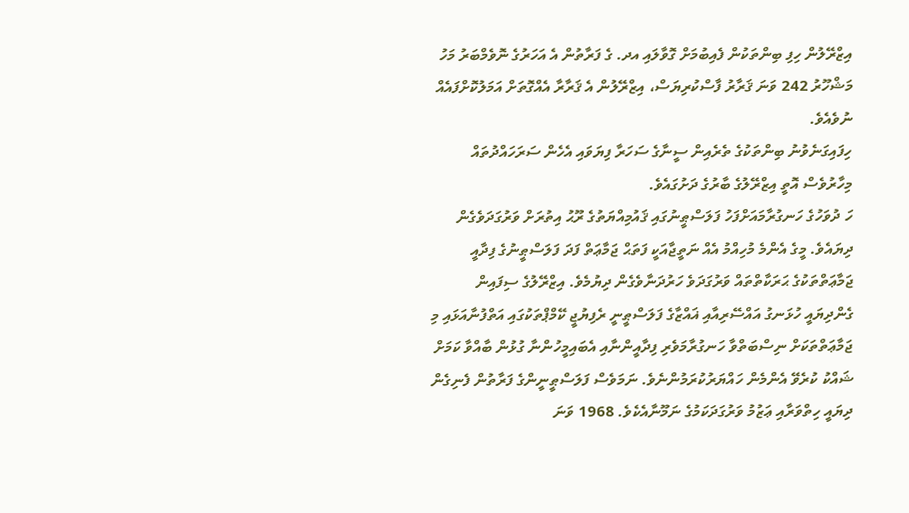އިޒްރޭލުން ހިފި ބިންތަކުން ފެއިބުމަށް ގޮވާލައި އދ. ގެ ފަރާތުން އެ އަހަރުގެ ނޮވެމްބަރު މަހު މަޝްހޫރު 242 ވަނަ ޤަރާރު ފާސްކުރިޔަސް، އިޒްރޭލުން އެ ޤަރާރާ އެއްގޮތަށް އަމަލުކޮށްފައެއް ނުވެއެވެ.
ހިފައިގަނެވުނު ބިންތަކުގެ ތެރެއިން ސީނާގެ ސަހަރާ ފިޔަވައި އެހެން ސަރަހައްދުތައް މިހާރުވެސް އޮތީ އިޒްރޭލުގެ ބާރުގެ ދަށުގައެވެ.
ހަ ދުވަހުގެ ހަނގުރާމައަށްފަހު ފަލަސްޠީނުގައި ޤައުމިއްޔަތުގެ ރޫޙު އިތުރަށް ވަރުގަދަވެގެން ދިޔައެވެ. މީގެ އެންމެ މުހިއްމު އެއް ނަތީޖާއަކީ ފަތަޙް ޖަމާޢަތް ފަދަ ފަލަސްޠީނުގެ ފިދާއީ ޖަމާޢަތްތަކުގެ ޙަރަކާތްތައް ވަރުގަދަވެ ހަރުދަނާވެގެން ދިޔުމެވެ. އިޒްރޭލުގެ ސިފައިން ގެންދިޔައީ ހުޅަނގު އައްސޭރިއާއި ޣައްޒާގެ ފަލަސްޠީނީ ރެފިޔުޖީ ކޭމްޕްތަކުގައި އަތްފުނާއަޅައި މި ޖަމާޢަތްތަކަށް ނިސްބަތްވާ ހަނގުރާމަވެރި ފިދާއީންނާއި އެބައިމީހުންނާ ގުޅުން ބާއްވާ ކަމަށް ޝައްކު ކުރެވޭ އެންމެން ހައްޔަރުކުރަމުންނެވެ. ނަމަވެސް ފަލަސްޠީނީންގެ ފަރާތުން ފެނިގެން ދިޔައީ ހިތްވަރާއި ޢަޒުމު ވަރުގަދަކަމުގެ ނަމޫނާއެކެވެ. 1968 ވަނަ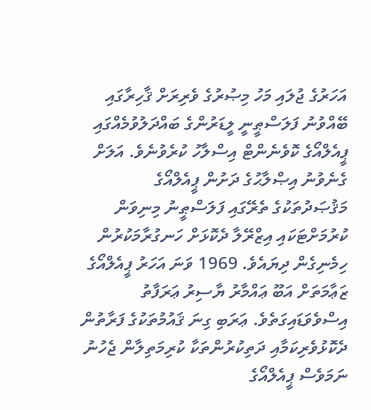އަހަރުގެ ޖުލައި މަހު މިޞުރުގެ ވެރިރަށް ޤާހިރާގައި ބޭއްވުނު ފަލަސްޠީނީ ލީޑަރުންގެ ބައްދަލުވުމެއްގައި ޕީއެލްއޯގެ ކޮވެނެންޓް އިސްލާހު ކުރެވުނެވެ. އަލަށް ގެނެވުނު އިޞްލާޙުގެ ދަށުން ޕީއެލްއޯގެ މަޤުޞަދުތަކުގެ ތެރޭގައި ފަލަސްޠީނު މިނިވަން ކުރުމަށްޓަކައި އިޒްރޭލާ ދެކޮޅަށް ހަނގުރާމަކުރުން ހިމެނިގެން ދިޔައެވެ. 1969 ވަނަ އަހަރު ޕީއެލްއޯގެ ޒަޢާމަތަށް އަބޫ ޢައްމާރު ޔާސިރު ޢަރަފާތު އިސްވެވަޑައިގަތެވެ. ޢަރަބި ގިނަ ޤައުމުތަކުގެ ފަރާތުން ދެކޮޅުވެރިކަމާއި ދަތިކުރުންތަކާ ކުރިމަތިލާން ޖެހުނު ނަމަވެސް ޕީއެލްއޯގެ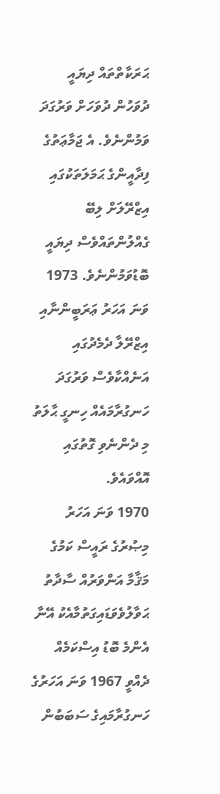ޙަރަކާތްތައް ދިޔައީ ދުވަހުން ދުވަހަށް ވަރުގަދަ ވަމުންނެވެ. އެ ޖަމާޢަތުގެ ފިދާއީންގެ ޙަމަލަތަކުގައި އިޒްރޭލަށް ލިބޭ ގެއްލުންތައްވެސް ދިޔައީ ބޮޑުވަމުންނެވެ. 1973 ވަނަ އަހަރު ޢަރަބީންނާއި އިޒްރޭލާ ދެމެދުގައި އަނެއްކާވެސް ވަރުގަދަ ހަނގުރާމައެއް ހިނގީ ޙާލަތު މި ދެންނެވި ގޮތުގައި އޮއްވައެވެ.
1970 ވަނަ އަހަރު މިޞުރުގެ ރައީސް ކަމުގެ މަޤާމާ އަންވަރުއް ސާދާތު ޙަވާލުވެވަޑައިގަތުމާއެކު އޭނާ އެންމެ ބޮޑު އިސްކަމެއް ދެއްވީ 1967 ވަނަ އަހަރުގެ ހަނގުރާމައިގެ ސަބަބުން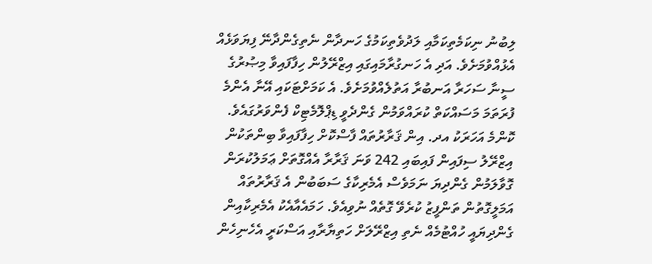ލިބުނު ނިކަމެތިކަމާއި ލަދުވެތިކަމުގެ ހަނދާން ނެތިގެންދާނޭ ފިޔަވަޅެއް އެޅުއްވުމަށެވެ. އަދި އެ ހަނގުރާމައިގައި އިޒްރޭލުން ހިފާފައިވާ މިޞުރުގެ ސީނާ ސަހަރާ އަނބުރާ އަތުލެއްވުމަށެވެ. އެ ކަމަށްޓަކައި އޭނާ އެންމެ ފުރަތަމަ މަސައްކަތް ކުރައްވަމުން ގެންދެވީ ޑިޕްލޮމެޓިކް ފެންވަރުގައެވެ. ކޮންމެ އަހަރަކު އދ. އިން ޤަރާރުތައް ފާސްކޮށް ހިފާފައިވާ ބިންތަކުން އިޒްރޭލު ސިފައިން ފައިބައި 242 ވަނަ ޤަރާރާ އެއްގޮތަށް ޢަމަލުކުރަން ގޮވާލަމުން ގެންދިޔަ ނަމަވެސް އެމެރިކާގެ ސަބަބުން އެ ޤަރާރުތައް އަމަލީގޮތުން ތަންފީޒު ކުރެވޭ ގޮތެއް ނުވިއެވެ. ހަމައެއާއެކު އެމެރިކާއިން ގެންދިޔައީ ހުއްޓުމެއް ނެތި އިޒްރޭލަށް ހަތިޔާރާއި އަސްކަރީ އެހެނިހެން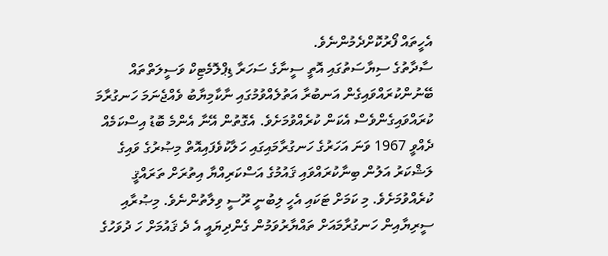އެހީތައް ފޯރުކޮށްދެމުންނެވެ.
ސާދާތުގެ ސިޔާސަތުގައި އޮތީ ސީނާގެ ސަހަރާ ޑިޕްލޮމެޓިކް ވަސީލަތްތައް ބޭނުންކުރައްވައިގެން އަނބުރާ އަތުލެއްވުމުގައި ނާކާމިޔާބު ވެއްޖެނަމަ ހަނގުރާމަ ކުރައްވައިގެންވެސް އެކަން ކުރެއްވުމަށެވެ. އެގޮތުން އޭނާ އެންމެ ބޮޑު އިސްކަމެއް ދެއްވީ 1967 ވަނަ އަހަރުގެ ހަނގުރާމައިގައި ހަލާކުވެފައިއޮތް މިޞުރުގެ ވައިގެ ލަޝްކަރު އަލުން ބިނާކުރައްވައި ޤައުމުގެ އަސްކަރިއްޔާ އިތުރަށް ތަރައްޤީ ކުރެއްވުމަށެވެ. މި ކަމަށް ޓަކައި އެހީ ލިބުނީ ރޫސީ ވިލާތުންނެވެ. މިޞުރާއި ސީރިޔާއިން ހަނގުރާމައަށް ތައްޔާރުވަމުން ގެންދިޔައީ އެ ދެ ޤައުމަށް ހަ ދުވަހުގެ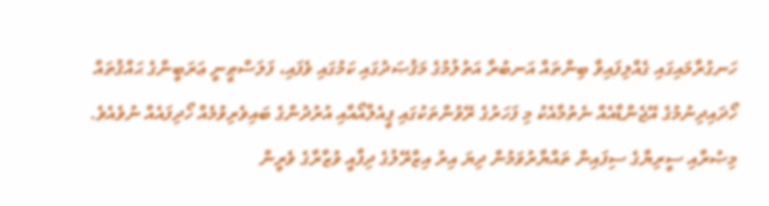ހަނގުރާމައިގައި ގެއްލިފައިވާ ބިންތައް އަނބުރާ އަތުލުމުގެ މަޤުޞަދުގައި ކަމުގައި ވެފައި، ފަލަސްޠީނީ ޢަރަބީންގެ ޙައްޤުތައް ހޯދައިދިނުމުގެ އޭޖެންޑާއެއް ނެތުމާއެކު މި ފަހަރުގެ ރޭވުންތަކުގައި ޕީއެލްއޯއާއި އުރުދުންގެ ބައިވެރިވުމެއް ހޯދިފައެއް ނުވެއެވެ.
މިޞުރާއި ސީރިޔާގެ ސިފައިން ތައްޔާރުވަމުން ދިޔަ އިރު އިޒްރޭލުގެ ދިފާއީ ވުޒާރާގެ ވެރީން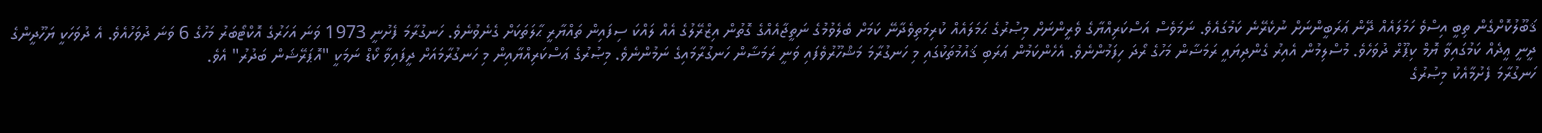ޤަބޫލުކޮށްގެން ތިބީ އިސްވެ ހަމަލައެއް ދޭން ޢަރަބީންނަށް ނުކެރޭނެ ކަމުގައެވެ. ނަމަވެސް އަސްކަރިއްޔާގެ ވެރީންނަށް މިޞުރުގެ ޙަމަލައެއް ކުރިމަތިވެދާނޭ ކަމަށް ބެލެވުމުގެ ނަތީޖާއެއްގެ ގޮތުން އިޒްރޭލުގެ އެއް ލައްކަ ސިފައިން ތައްޔާރީ ޙާލަތަކަށް ގެނެވުނެވެ. ހަނގުރާމަ ފެށުނީ 1973 ވަނަ އަހަރުގެ އޮކްޓޯބަރު މަހުގެ 6 ވަނަ ދުވަހުއެވެ. އެ ދުވަހަކީ ޔަހޫދީންގެ ދީނީ ޢީދެއް ކަމުގައިވާ ޔޮމް ކިޕޫރް ދުވަހެވެ. މުސްލިމުން އެއިރު ގެންދިޔައީ ރަމަޟާން މަހުގެ ރޯދަ ހިފަމުންނެވެ. އެހެންކަމުން ޢަރަބި ޤައުމުތަކުގައި މި ހަނގުރާމަ މަޝްހޫރުވެފައި ވަނީ ރަމަޟާން ހަނގުރާމައިގެ ނަމުންނެވެ. މިޞުރުގެ ޢަސްކަރިއްޔާއިން މި ހަނގުރާމައަށް ދީފައިވާ ކޯޑް ނަމަކީ "އޮޕަރޭޝަން ބަދުރު" އެވެ.
ހަނގުރާމަ ފެށުމާއެކު މިޞުރުގެ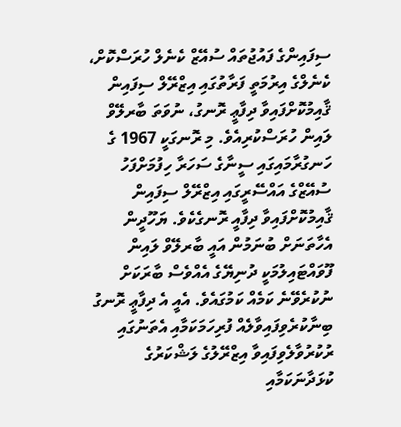ސިފައިންގެ ފައުޖުތައް ސުއޭޒް ކެނެލް ހުރަސްކޮށް، ކެނެލްގެ އިރުމަތީ ފަރާތުގައި އިޒްރޭލް ސިފައިން ޤާއިމުކޮށްފައިވާ ދިފާޢީ ރޮނގު، ނުވަތަ ބާރލޭވް ލައިން ހުރަސްކުރިއެވެ. މި ރޮނގަކީ 1967 ގެ ހަނގުރާމައިގައި ސީނާގެ ސަހަރާ ހިފުމަށްފަހު ސުއޭޒްގެ އައްސޭރީގައި އިޒްރޭލް ސިފައިން ޤާއިމުކޮށްފައިވާ ދިފާއީ ރޮނގެކެވެ. ޔަހޫދީން އެހާތަނަށް ބުނަމުން އައީ ބާރލޭވް ލައިން ފޫވައްޓައިލުމަކީ ދުނިޔޭގެ އެއްވެސް ބާރަކަށް ނުކުރެވޭނެ ކަމެއް ކަމުގައެވެ. އެއީ އެ ދިފާޢީ ރޮނގު ބިނާކުރެވިފައިވާލެއް ފުރިހަމަކަމާއި އެތަނުގައި ރުކުރުވާލެވިފައިވާ އިޒްރޭލުގެ ލަޝްކަރުގެ ކުޅަދާނަކަމާއި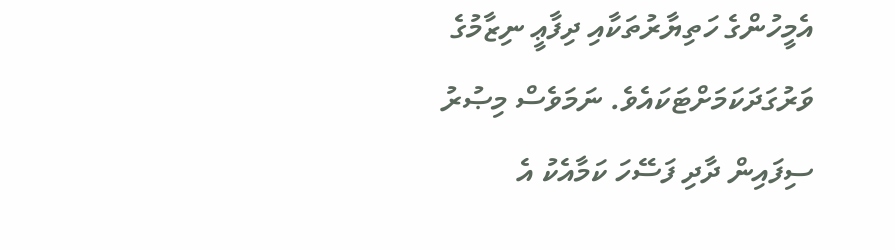އެމީހުންގެ ހަތިޔާރުތަކާއި ދިފާޢީ ނިޒާމުގެ ވަރުގަދަކަމަށްޓަކައެވެ. ނަމަވެސް މިޞުރު ސިފައިން ދާދި ފަސޭހަ ކަމާއެކު އެ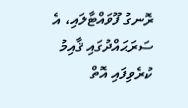ރޮނގު ފޫވައްޓާލައި، އެ ސަރަޙައްދުގައި ޤާއިމު ކުރެވިފައި އޮތް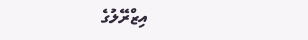އިޒްރޭލުގެ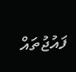ފައުޖުތައް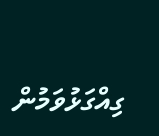ގިއްގަޅުވަމުން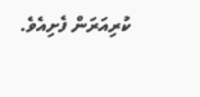ކުރިއަރަން ފެށިއެވެ.